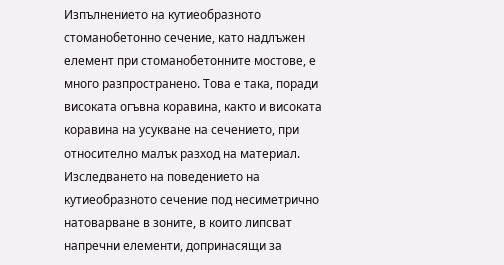Изпълнението на кутиеобразното стоманобетонно сечение, като надлъжен елемент при стоманобетонните мостове, е много разпространено. Това е така, поради високата огъвна коравина, както и високата коравина на усукване на сечението, при относително малък разход на материал. Изследването на поведението на кутиеобразното сечение под несиметрично натоварване в зоните, в които липсват напречни елементи, допринасящи за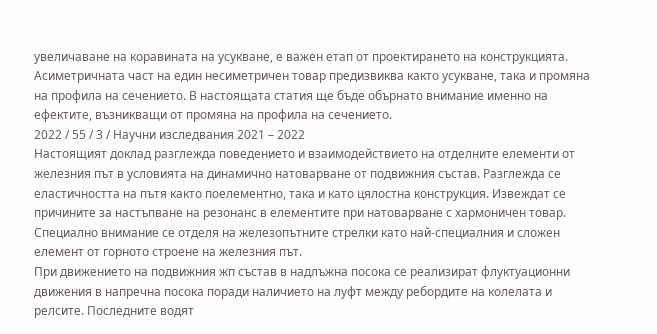увеличаване на коравината на усукване, е важен етап от проектирането на конструкцията. Асиметричната част на един несиметричен товар предизвиква както усукване, така и промяна на профила на сечението. В настоящата статия ще бъде обърнато внимание именно на ефектите, възникващи от промяна на профила на сечението.
2022 / 55 / 3 / Научни изследвания 2021 – 2022
Настоящият доклад разглежда поведението и взаимодействието на отделните елементи от железния път в условията на динамично натоварване от подвижния състав. Разглежда се еластичността на пътя както поелементно, така и като цялостна конструкция. Извеждат се причините за настъпване на резонанс в елементите при натоварване с хармоничен товар. Специално внимание се отделя на железопътните стрелки като най-специалния и сложен елемент от горното строене на железния път.
При движението на подвижния жп състав в надлъжна посока се реализират флуктуационни движения в напречна посока поради наличието на луфт между ребордите на колелата и релсите. Последните водят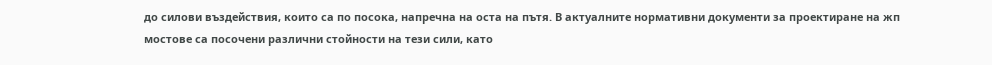до силови въздействия, които са по посока, напречна на оста на пътя. В актуалните нормативни документи за проектиране на жп мостове са посочени различни стойности на тези сили, като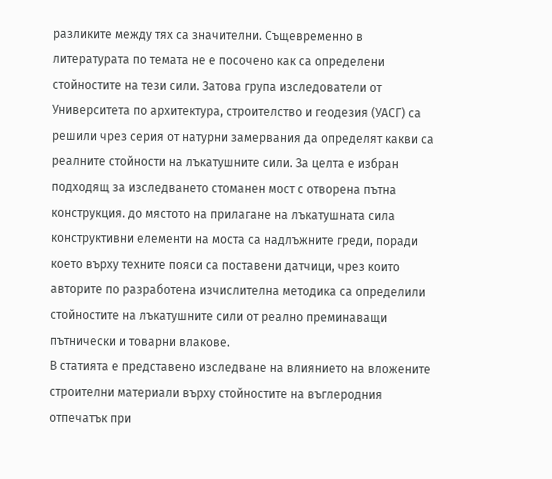разликите между тях са значителни. Същевременно в литературата по темата не е посочено как са определени стойностите на тези сили. Затова група изследователи от Университета по архитектура, строителство и геодезия (УАСГ) са решили чрез серия от натурни замервания да определят какви са реалните стойности на лъкатушните сили. За целта е избран подходящ за изследването стоманен мост с отворена пътна конструкция. до мястото на прилагане на лъкатушната сила конструктивни елементи на моста са надлъжните греди, поради което върху техните пояси са поставени датчици, чрез които авторите по разработена изчислителна методика са определили стойностите на лъкатушните сили от реално преминаващи пътнически и товарни влакове.
В статията е представено изследване на влиянието на вложените строителни материали върху стойностите на въглеродния отпечатък при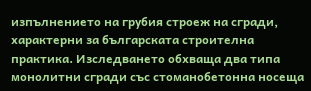изпълнението на грубия строеж на сгради, характерни за българската строителна практика. Изследването обхваща два типа монолитни сгради със стоманобетонна носеща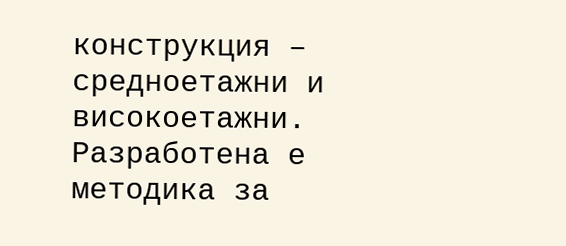конструкция – средноетажни и високоетажни. Разработена е методика за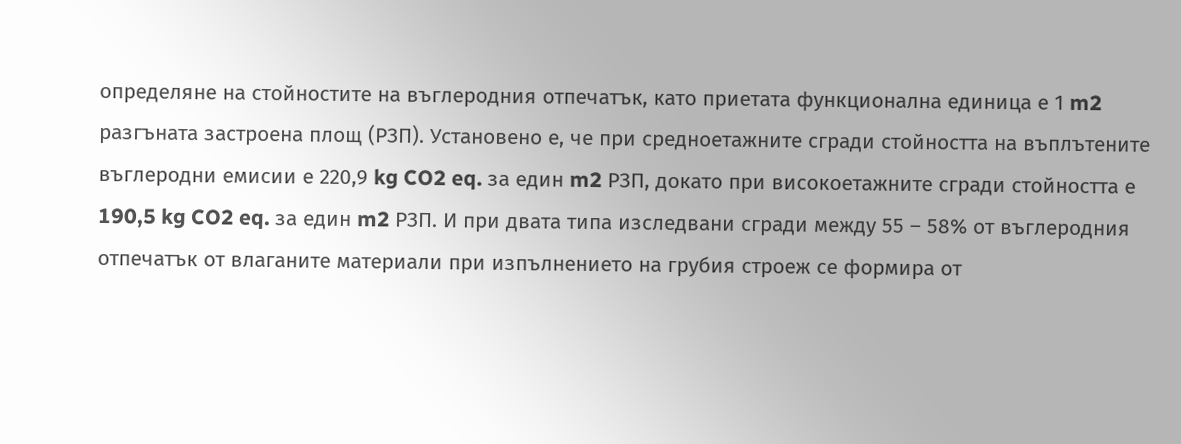определяне на стойностите на въглеродния отпечатък, като приетата функционална единица е 1 m2 разгъната застроена площ (РЗП). Установено е, че при средноетажните сгради стойността на въплътените въглеродни емисии е 220,9 kg CO2 eq. за един m2 РЗП, докато при високоетажните сгради стойността е 190,5 kg CO2 eq. за един m2 РЗП. И при двата типа изследвани сгради между 55 – 58% от въглеродния отпечатък от влаганите материали при изпълнението на грубия строеж се формира от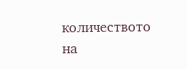количеството на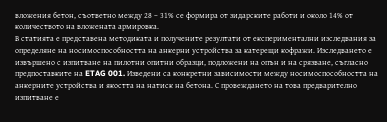вложения бетон, съответно между 28 – 31% се формира от зидарските работи и около 14% от количеството на вложената армировка.
В статията е представена методиката и получените резултати от експериментални изследвания за определяне на носимоспособността на анкерни устройства за катерещи кофражи. Изследването е извършено с изпитване на пилотни опитни образци, подложени на опън и на срязване, съгласно предпоставките на ETAG 001. Изведени са конкретни зависимости между носимоспособността на анкерните устройства и якостта на натиск на бетона. С провеждането на това предварително изпитване е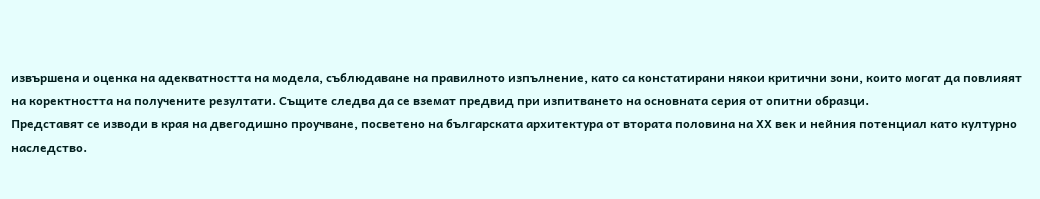извършена и оценка на адекватността на модела, съблюдаване на правилното изпълнение, като са констатирани някои критични зони, които могат да повлияят на коректността на получените резултати. Същите следва да се вземат предвид при изпитването на основната серия от опитни образци.
Представят се изводи в края на двегодишно проучване, посветено на българската архитектура от втората половина на ХХ век и нейния потенциал като културно наследство.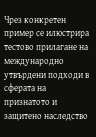Чрез конкретен пример се илюстрира тестово прилагане на международно утвърдени подходи в сферата на признатото и защитено наследство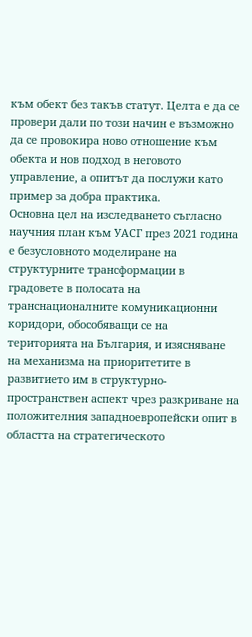към обект без такъв статут. Целта е да се провери дали по този начин е възможно да се провокира ново отношение към обекта и нов подход в неговото управление, а опитът да послужи като пример за добра практика.
Основна цел на изследването съгласно научния план към УАСГ през 2021 година е безусловното моделиране на структурните трансформации в градовете в полосата на транснационалните комуникационни коридори, обособяващи се на територията на България, и изясняване на механизма на приоритетите в развитието им в структурно-пространствен аспект чрез разкриване на положителния западноевропейски опит в областта на стратегическото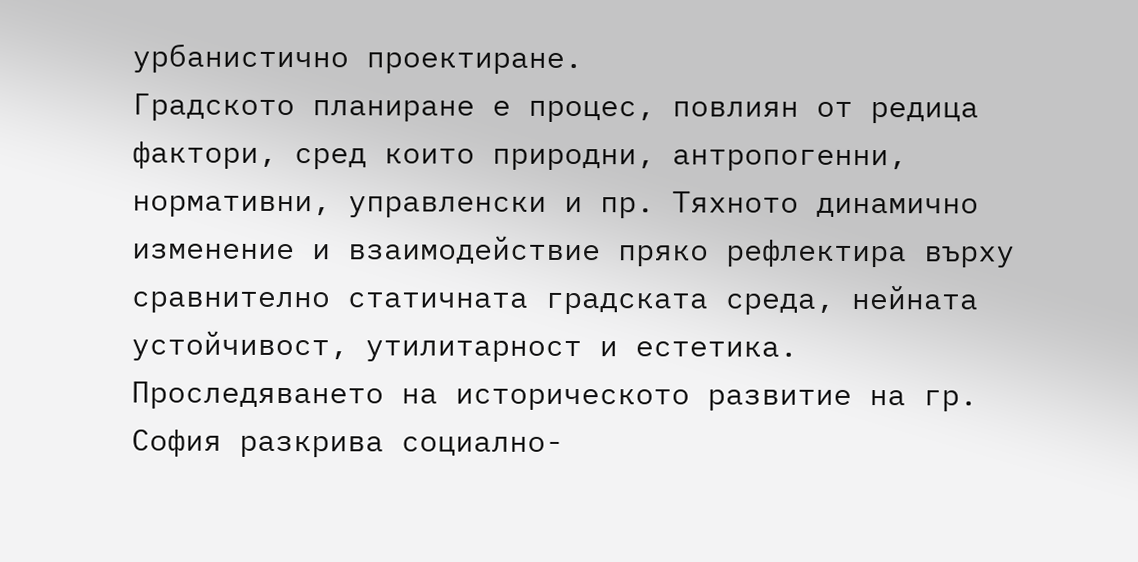урбанистично проектиране.
Градското планиране е процес, повлиян от редица фактори, сред които природни, антропогенни, нормативни, управленски и пр. Тяхното динамично изменение и взаимодействие пряко рефлектира върху сравнително статичната градската среда, нейната устойчивост, утилитарност и естетика. Проследяването на историческото развитие на гр. София разкрива социално-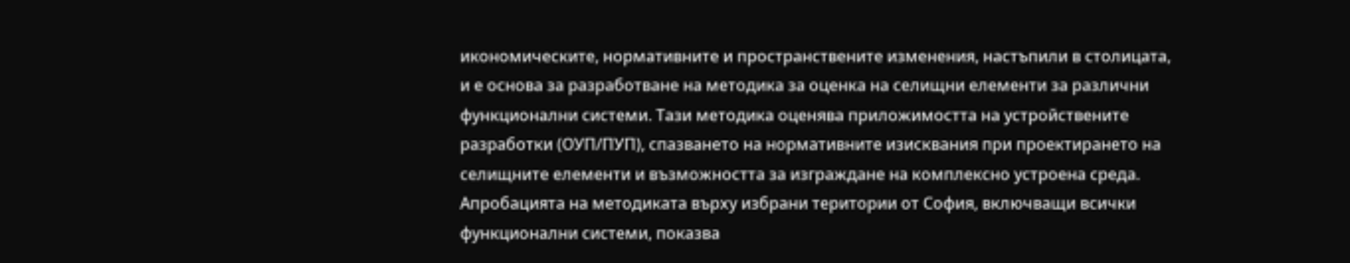икономическите, нормативните и пространствените изменения, настъпили в столицата, и е основа за разработване на методика за оценка на селищни елементи за различни функционални системи. Тази методика оценява приложимостта на устройствените разработки (ОУП/ПУП), спазването на нормативните изисквания при проектирането на селищните елементи и възможността за изграждане на комплексно устроена среда. Апробацията на методиката върху избрани територии от София, включващи всички функционални системи, показва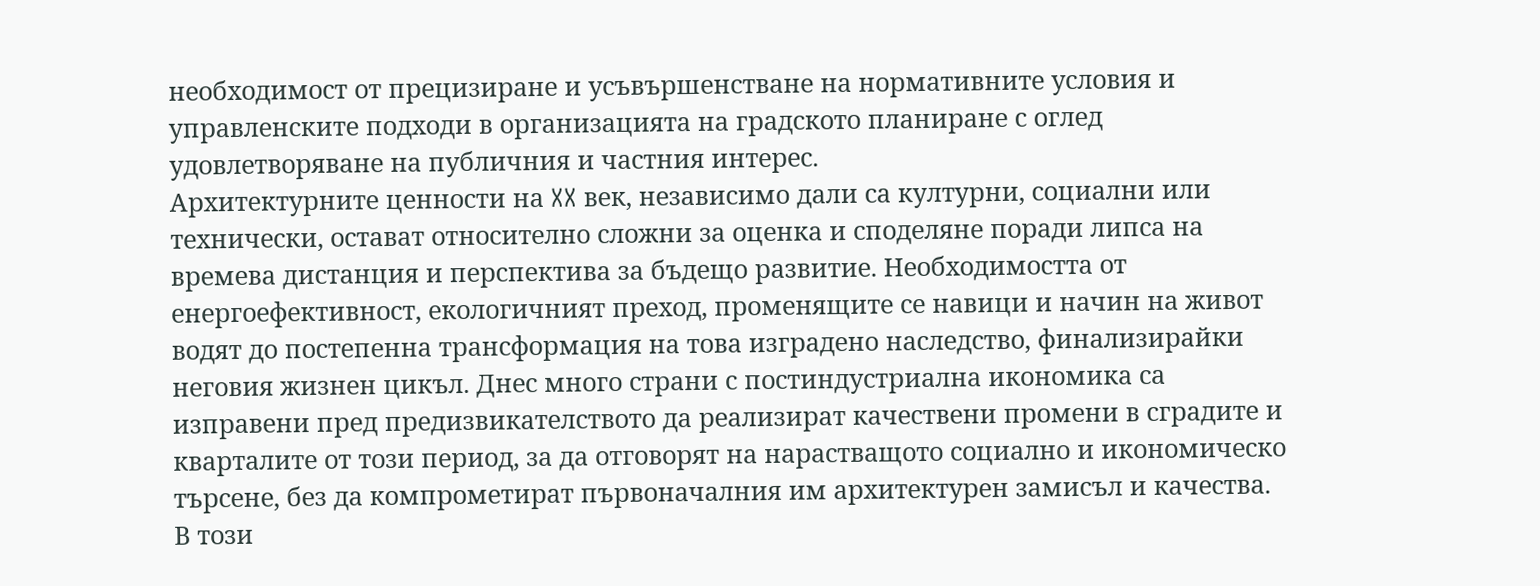необходимост от прецизиране и усъвършенстване на нормативните условия и управленските подходи в организацията на градското планиране с оглед удовлетворяване на публичния и частния интерес.
Архитектурните ценности на XX век, независимо дали са културни, социални или технически, остават относително сложни за оценка и споделяне поради липса на времева дистанция и перспектива за бъдещо развитие. Необходимостта от енергоефективност, екологичният преход, променящите се навици и начин на живот водят до постепенна трансформация на това изградено наследство, финализирайки неговия жизнен цикъл. Днес много страни с постиндустриална икономика са изправени пред предизвикателството да реализират качествени промени в сградите и кварталите от този период, за да отговорят на нарастващото социално и икономическо търсене, без да компрометират първоначалния им архитектурен замисъл и качества. В този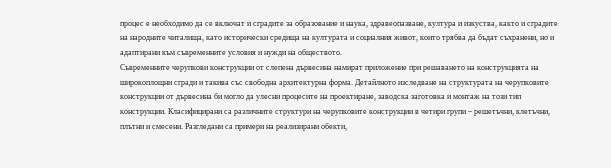процес е необходимо да се включат и сградите за образование и наука, здравеопазване, култура и изкуства, както и сградите на народните читалища, като исторически средища на културата и социалния живот, които трябва да бъдат съхранени, но и адаптирани към съвременните условия и нужди на обществото.
Съвременните черупкови конструкции от слепена дървесина намират приложение при решаването на конструкцията на широкоплощни сгради и такива със свободна архитектурна форма. Детайлното изследване на структурата на черупковите конструкции от дървесина би могло да улесни процесите на проектиране, заводска заготовка и монтаж на този тип конструкции. Класифицирани са различните структури на черупковите конструкции в четири групи – решетъчни, клетъчни, плътни и смесени. Разгледани са примери на реализирани обекти,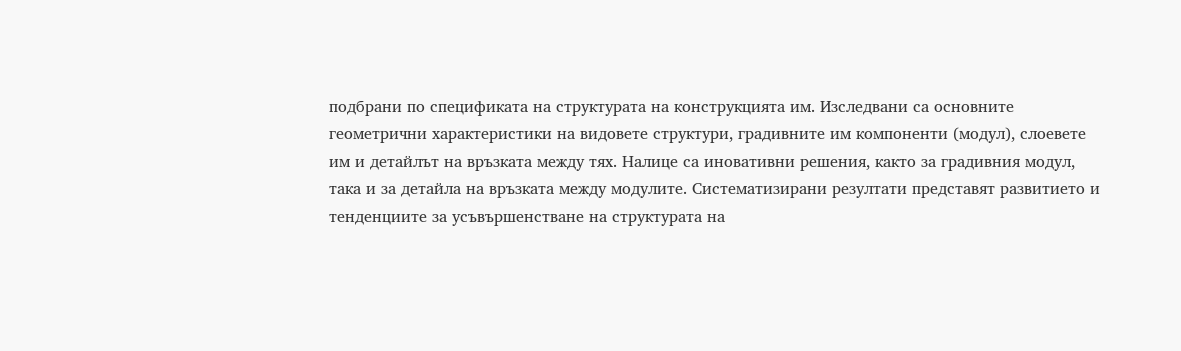подбрани по спецификата на структурата на конструкцията им. Изследвани са основните геометрични характеристики на видовете структури, градивните им компоненти (модул), слоевете им и детайлът на връзката между тях. Налице са иновативни решения, както за градивния модул, така и за детайла на връзката между модулите. Систематизирани резултати представят развитието и тенденциите за усъвършенстване на структурата на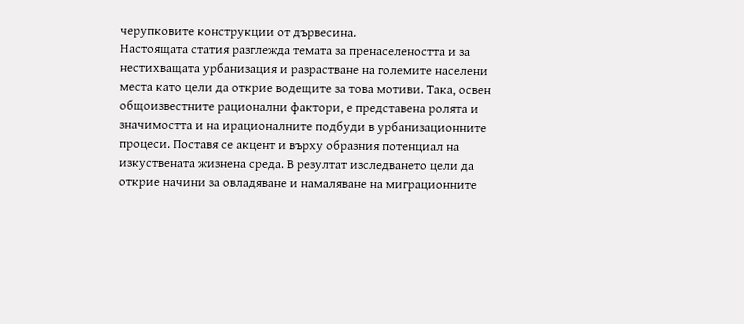черупковите конструкции от дървесина.
Настоящата статия разглежда темата за пренаселеността и за нестихващата урбанизация и разрастване на големите населени места като цели да открие водещите за това мотиви. Така, освен общоизвестните рационални фактори, е представена ролята и значимостта и на ирационалните подбуди в урбанизационните процеси. Поставя се акцент и върху образния потенциал на изкуствената жизнена среда. В резултат изследването цели да открие начини за овладяване и намаляване на миграционните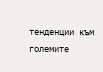тенденции към големите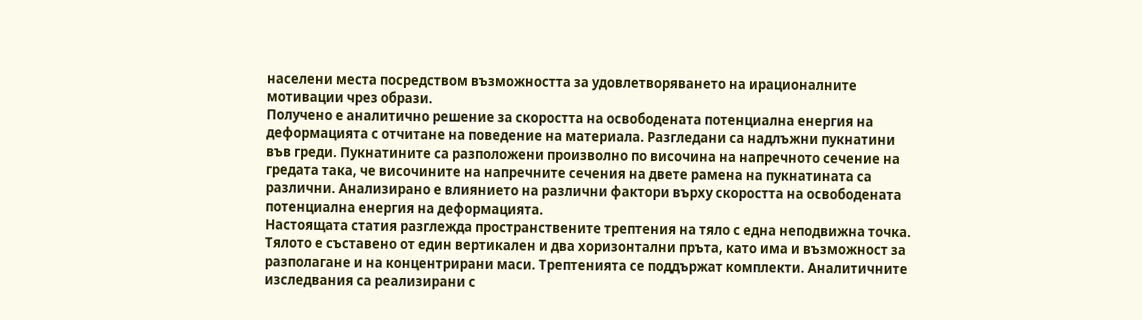населени места посредством възможността за удовлетворяването на ирационалните мотивации чрез образи.
Получено е аналитично решение за скоростта на освободената потенциална енергия на деформацията с отчитане на поведение на материала. Разгледани са надлъжни пукнатини във греди. Пукнатините са разположени произволно по височина на напречното сечение на гредата така, че височините на напречните сечения на двете рамена на пукнатината са различни. Анализирано е влиянието на различни фактори върху скоростта на освободената потенциална енергия на деформацията.
Настоящата статия разглежда пространствените трептения на тяло с една неподвижна точка. Тялото е съставено от един вертикален и два хоризонтални пръта, като има и възможност за разполагане и на концентрирани маси. Трептенията се поддържат комплекти. Аналитичните изследвания са реализирани с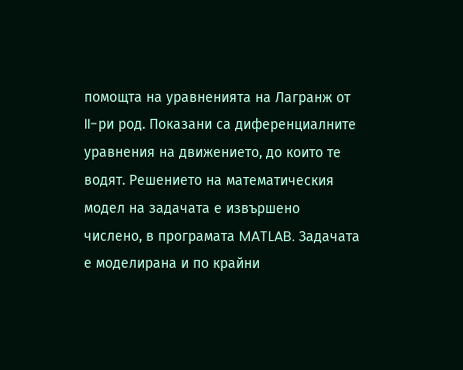помощта на уравненията на Лагранж от II-ри род. Показани са диференциалните уравнения на движението, до които те водят. Решението на математическия модел на задачата е извършено числено, в програмата MATLAB. Задачата е моделирана и по крайни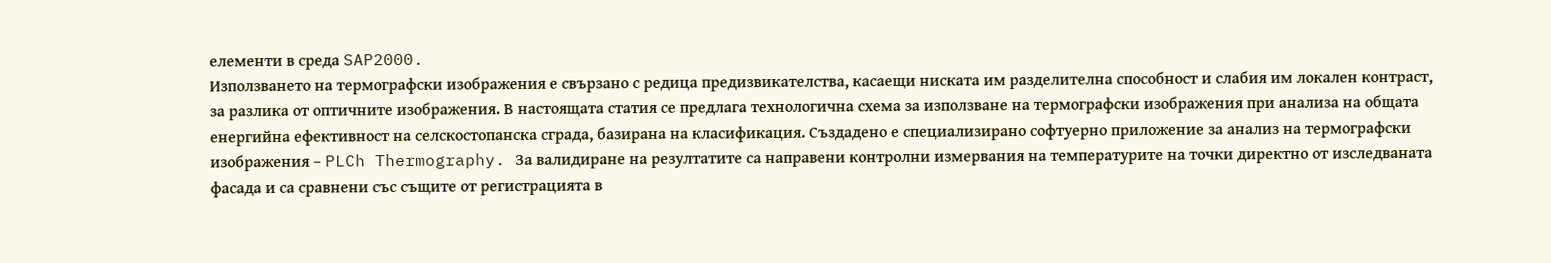елементи в среда SAP2000.
Използването на термографски изображения е свързано с редица предизвикателства, касаещи ниската им разделителна способност и слабия им локален контраст, за разлика от оптичните изображения. В настоящата статия се предлага технологична схема за използване на термографски изображения при анализа на общата енергийна ефективност на селскостопанска сграда, базирана на класификация. Създадено е специализирано софтуерно приложение за анализ на термoграфски изображения – PLCh Thermography. За валидиране на резултатите са направени контролни измервания на температурите на точки директно от изследваната фасада и са сравнени със същите от регистрацията в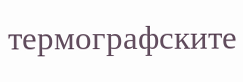термографските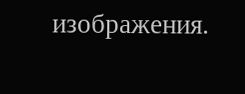изображения.